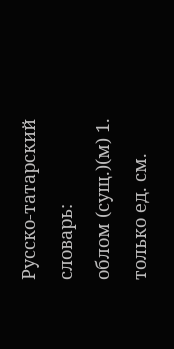Русско-татарский словарь:
облом (сущ.)(м) 1. только ед. см.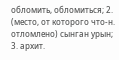обломить, обломиться; 2. (место, от которого что-н. отломлено) сынган урын; 3. архит.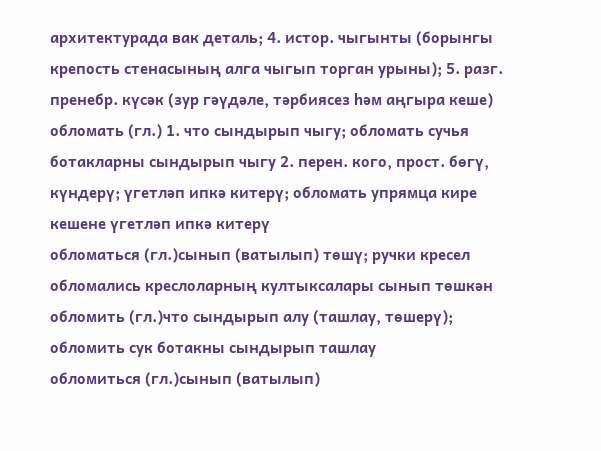архитектурада вак деталь; 4. истор. чыгынты (борынгы крепость стенасының алга чыгып торган урыны); 5. разг. пренебр. күсәк (зур гәүдәле, тәрбиясез һәм аңгыра кеше)
обломать (гл.) 1. что сындырып чыгу; обломать сучья ботакларны сындырып чыгу 2. перен. кого, прост. бөгү, күндерү; үгетләп ипкә китерү; обломать упрямца кире кешене үгетләп ипкә китерү
обломаться (гл.)сынып (ватылып) төшү; ручки кресел обломались креслоларның култыксалары сынып төшкән
обломить (гл.)что сындырып алу (ташлау, төшерү); обломить сук ботакны сындырып ташлау
обломиться (гл.)сынып (ватылып)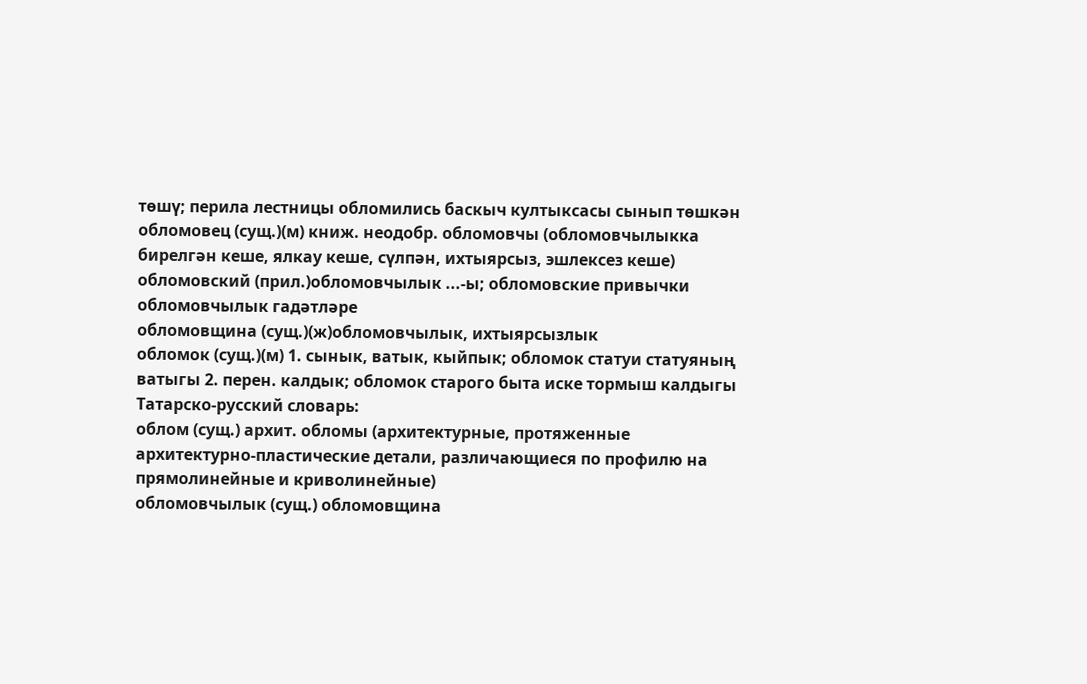төшү; перила лестницы обломились баскыч култыксасы сынып төшкән
обломовец (сущ.)(м) книж. неодобр. обломовчы (обломовчылыкка бирелгән кеше, ялкау кеше, сүлпән, ихтыярсыз, эшлексез кеше)
обломовский (прил.)обломовчылык ...-ы; обломовские привычки обломовчылык гадәтләре
обломовщина (сущ.)(ж)обломовчылык, ихтыярсызлык
обломок (сущ.)(м) 1. сынык, ватык, кыйпык; обломок статуи статуяның ватыгы 2. перен. калдык; обломок старого быта иске тормыш калдыгы
Татарско-русский словарь:
облом (сущ.) архит. обломы (архитектурные, протяженные архитектурно-пластические детали, различающиеся по профилю на прямолинейные и криволинейные)
обломовчылык (сущ.) обломовщина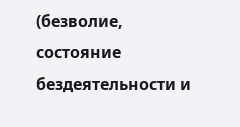(безволие, состояние бездеятельности и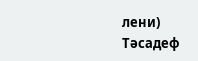лени)
Тәсадеф